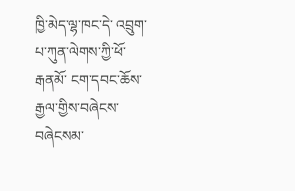ཁྱི་མེད་ལྷ་ཁང་དེ་ འབྲུག་པ་ཀུན་ལེགས་ཀྱི་ཕོ་རྒནམོ་ ངག་དབང་ཆོས་རྒྱལ་གྱིས་བཞེངས་བཞེངསམ་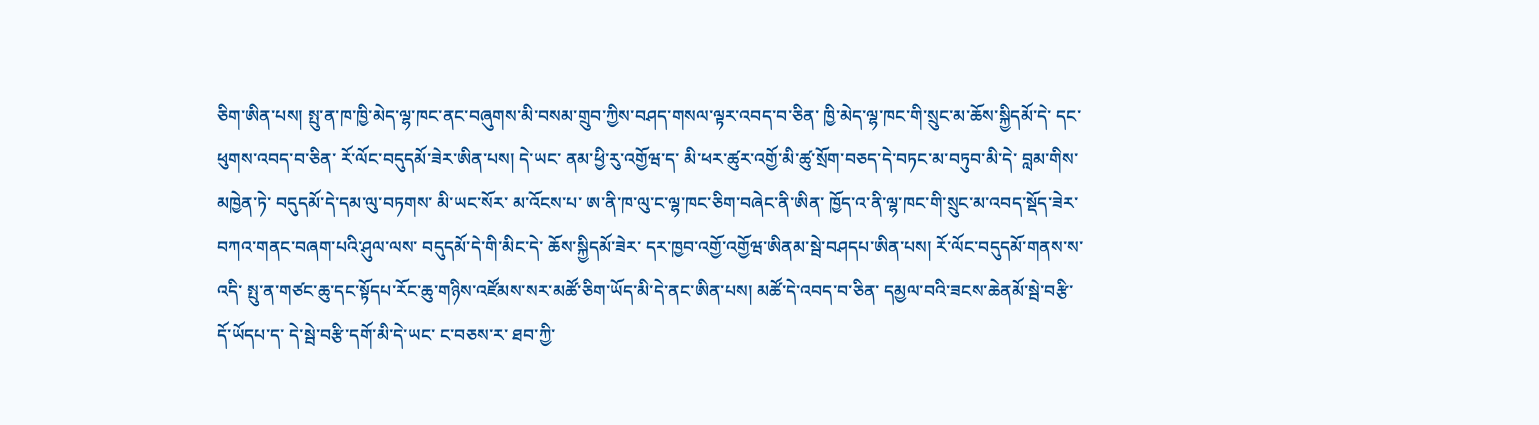ཅིག་ཨིན་པས། སྤུ་ན་ཁ་ཁྱི་མེད་ལྷ་ཁང་ནང་བཞུགས་མི་བསམ་གྲུབ་ཀྱིས་བཤད་གསལ་ལྟར་འབད་བ་ཅིན་ ཁྱི་མེད་ལྷ་ཁང་གི་སྲུང་མ་ཆོས་སྐྱིདམོ་དེ་ དང་ཕུགས་འབད་བ་ཅིན་ རོ་ལོང་བདུདམོ་ཟེར་ཨིན་པས། དེ་ཡང་ ནམ་ཕྱི་རུ་འགྱོཝ་ད་ མི་ཕར་ཚུར་འགྱོ་མི་ཚུ་སྲོག་བཅད་དེ་བཏང་མ་བཏུབ་མི་དེ་ བླམ་གིས་མཁྱེན་ཏེ་ བདུདམོ་དེ་དམ་ལུ་བཏགས་ མི་ཡང་སོར་ མ་འོངས་པ་ ཨ་ནི་ཁ་ལུ་ང་ལྷ་ཁང་ཅིག་བཞེང་ནི་ཨིན་ ཁྱོད་འ་ནི་ལྷ་ཁང་གི་སྲུང་མ་འབད་སྡོད་ཟེར་ བཀའ་གནང་བཞག་པའི་ཤུལ་ལས་ བདུདམོ་དེ་གི་མིང་དེ་ ཆོས་སྐྱིདམོ་ཟེར་ དར་ཁྱབ་འགྱོ་འགྱོཝ་ཨིནམ་སྦེ་བཤདཔ་ཨིན་པས། རོ་ལོང་བདུདམོ་གནས་ས་འདི་ སྤུ་ན་གཙང་ཆུ་དང་སྟོདཔ་རོང་ཆུ་གཉིས་འཛོམས་སར་མཚོ་ཅིག་ཡོད་མི་དེ་ནང་ཨིན་པས། མཚོ་དེ་འབད་བ་ཅིན་ དམྱལ་བའི་ཟངས་ཆེནམོ་སྦེ་བརྩི་དོ་ཡོདཔ་ད་ དེ་སྦེ་བརྩི་དགོ་མི་དེ་ཡང་ ང་བཅས་ར་ ཐབ་ཀྱི་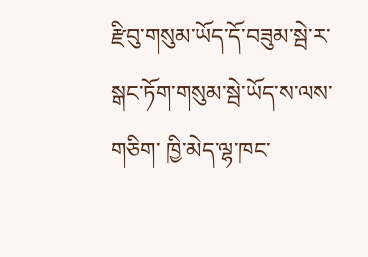རྫིབུ་གསུམ་ཡོད་དོ་བཟུམ་སྦེ་ར་ སྒང་ཏོག་གསུམ་སྦེ་ཡོད་ས་ལས་གཅིག་ ཁྱི་མེད་ལྷ་ཁང་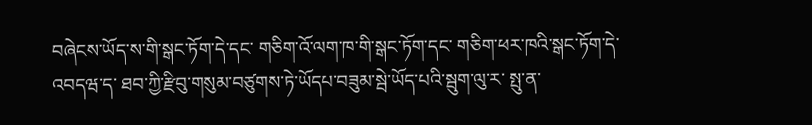བཞེངས་ཡོད་ས་གི་སྒང་ཏོག་དེ་དང་ གཅིག་འོ་ལག་ཁ་གི་སྒང་ཏོག་དང་ གཅིག་ཕར་ཁའི་སྒང་ཏོག་དེ་འབདཝ་ད་ ཐབ་ཀྱི་རྫིབུ་གསུམ་བཙུགས་ཏེ་ཡོདཔ་བཟུམ་སྦེ་ཡོད་པའི་སྦུག་ལུ་ར་ སྤུ་ན་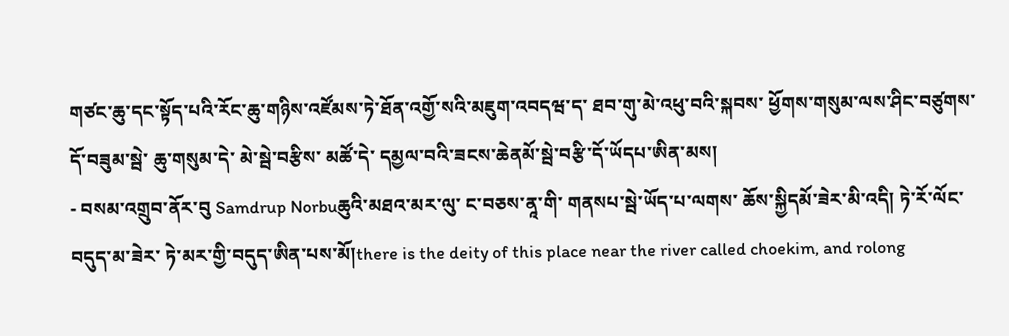གཙང་ཆུ་དང་སྟོད་པའི་རོང་ཆུ་གཉིས་འཛོམས་ཏེ་ཐོན་འགྱོ་སའི་མཇུག་འབདཝ་ད་ ཐབ་གུ་མེ་འཕུ་བའི་སྐབས་ ཕྱོགས་གསུམ་ལས་ཤིང་བཙུགས་དོ་བཟུམ་སྦེ་ ཆུ་གསུམ་དེ་ མེ་སྦེ་བརྩིས་ མཚོ་དེ་ དམྱལ་བའི་ཟངས་ཆེནམོ་སྦེ་བརྩི་དོ་ཡོདཔ་ཨིན་མས།
- བསམ་འགྲུབ་ནོར་བུ Samdrup Norbuཆུའི་མཐའ་མར་ལུ་ ང་བཅས་ནཱ་གི་ གནསཔ་སྦེ་ཡོད་པ་ལགས་ ཆོས་སྐྱིདམོ་ཟེར་མི་འདི། ཏེ་རོ་ལོང་བདུད་མ་ཟེར་ ཏེ་མར་གྱི་བདུད་ཨིན་པས་མོ།there is the deity of this place near the river called choekim, and rolong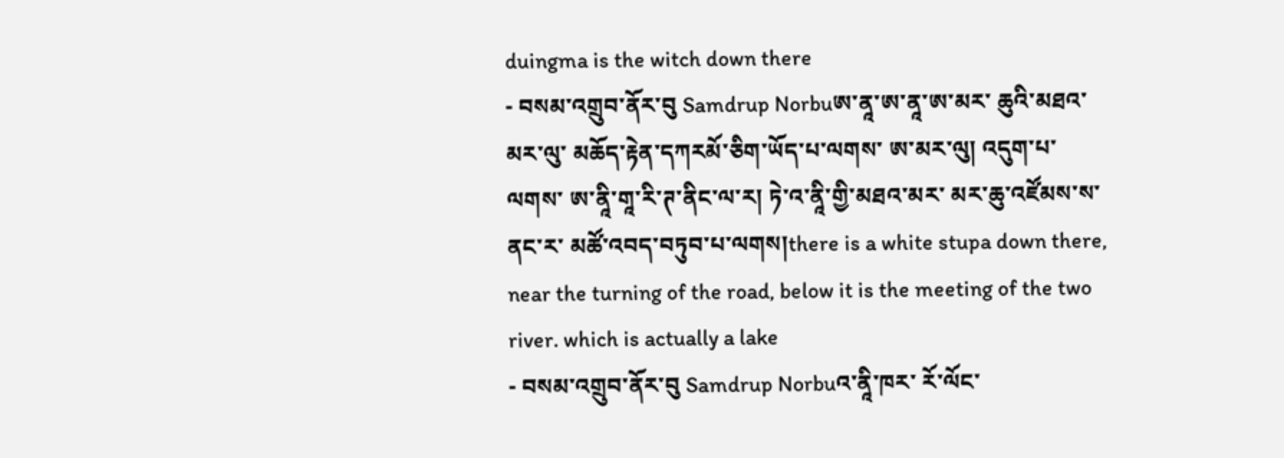duingma is the witch down there
- བསམ་འགྲུབ་ནོར་བུ Samdrup Norbuཨ་ནཱ་ཨ་ནཱ་ཨ་མར་ ཆུའི་མཐའ་མར་ལུ་ མཆོད་རྟེན་དཀརམོ་ཅིག་ཡོད་པ་ལགས་ ཨ་མར་ལུ། འདུག་པ་ལགས་ ཨ་ནཱི་གཱ་རི་ཊ་ནིང་ལ་ར། ཏེ་འ་ནཱི་གྱི་མཐའ་མར་ མར་ཆུ་འཛོམས་ས་ནང་ར་ མཚོ་འབད་བཏུབ་པ་ལགས།there is a white stupa down there, near the turning of the road, below it is the meeting of the two river. which is actually a lake
- བསམ་འགྲུབ་ནོར་བུ Samdrup Norbuའ་ནཱི་ཁར་ རོ་ལོང་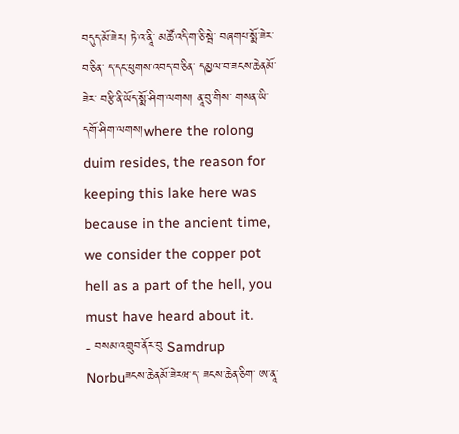བདུད་མོ་ཟེར། ཏེ་འ་ནཱི་ མཚོ་འདི་ག་ཅི་སྦེ་ བཞགཔ་སྨོ་ཟེར་བ་ཅིན་ ད་དང་ཕུགས་འབད་བ་ཅིན་ དམྱལ་བ་ཟངས་ཆེནམོ་ཟེར་ བརྩི་ནི་ཡོད་སྨོ་ཤིག་ལགས། ནཱ་བུ་གིས་ གསན་ཡི་དགོ་ཤིག་ལགས།where the rolong duim resides, the reason for keeping this lake here was because in the ancient time, we consider the copper pot hell as a part of the hell, you must have heard about it.
- བསམ་འགྲུབ་ནོར་བུ Samdrup Norbuཟངས་ཆེནམོ་ཟེརཝ་ད་ ཟངས་ཆེན་ཅིག་ ཨ་ནཱ་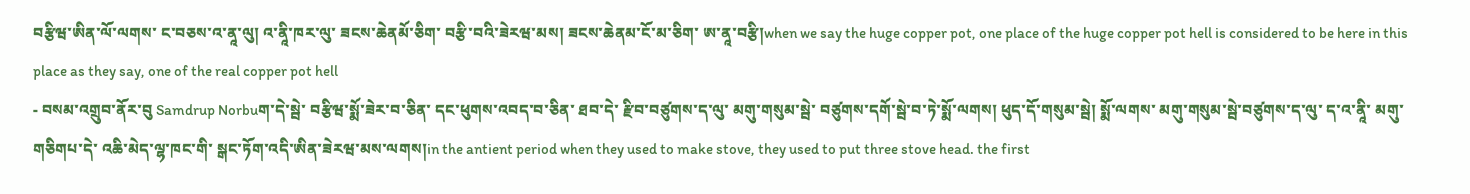བརྩིཝ་ཨིན་ལོ་ལགས་ ང་བཅས་འ་ནཱ་ལུ། འ་ནཱི་ཁར་ལུ་ ཟངས་ཆེནམོ་ཅིག་ བརྩི་བའི་ཟེརཝ་མས། ཟངས་ཆེནམ་ངོ་མ་ཅིག་ ཨ་ནཱ་བརྩི།when we say the huge copper pot, one place of the huge copper pot hell is considered to be here in this place as they say, one of the real copper pot hell
- བསམ་འགྲུབ་ནོར་བུ Samdrup Norbuག་དེ་སྦེ་ བརྩིཝ་སྨོ་ཟེར་བ་ཅིན་ དང་ཕུགས་འབད་བ་ཅིན་ ཐབ་དེ་ རྫིབ་བཙུགས་ད་ལུ་ མགུ་གསུམ་སྦེ་ བཙུགས་དགོ་སྦེ་བ་ཏེ་སྨོ་ལགས། ཕུད་དོ་གསུམ་སྦེ། སྨོ་ལགས་ མགུ་གསུམ་སྦེ་བཙུགས་ད་ལུ་ ད་འ་ནཱི་ མགུ་གཅིགཔ་དེ་ འཆི་མེད་ལྷ་ཁང་གི་ སྒང་ཏོག་འདི་ཨིན་ཟེརཝ་མས་ལགས།in the antient period when they used to make stove, they used to put three stove head. the first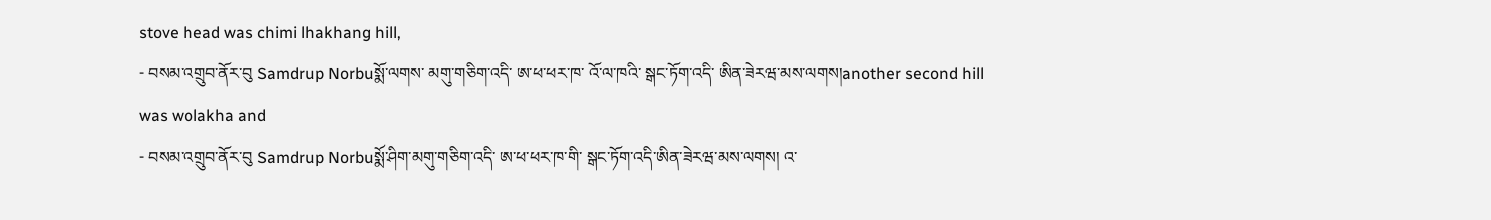stove head was chimi lhakhang hill,
- བསམ་འགྲུབ་ནོར་བུ Samdrup Norbuསྨོ་ལགས་ མགུ་གཅིག་འདི་ ཨ་ཕ་ཕར་ཁ་ འོ་ལ་ཁའི་ སྒང་ཏོག་འདི་ ཨིན་ཟེརཝ་མས་ལགས།another second hill was wolakha and
- བསམ་འགྲུབ་ནོར་བུ Samdrup Norbuསྨོ་ཤིག་མགུ་གཅིག་འདི་ ཨ་ཕ་ཕར་ཁ་གི་ སྒང་ཏོག་འདི་ཨིན་ཟེརཝ་མས་ལགས། འ་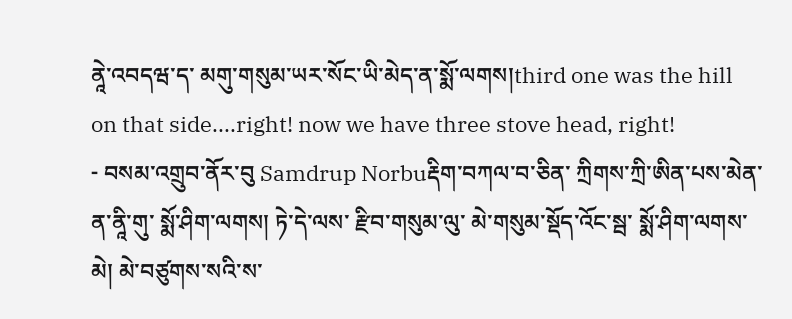ནཱེ་འབདཝ་ད་ མགུ་གསུམ་ཡར་སོང་ཡི་མེད་ན་སྨོ་ལགས།third one was the hill on that side....right! now we have three stove head, right!
- བསམ་འགྲུབ་ནོར་བུ Samdrup Norbuརྡིག་བཀལ་བ་ཅིན་ ཀྲིགས་ཀྲི་ཨིན་པས་མེན་ན་ནཱི་གུ་ སྨོ་ཤིག་ལགས། ཏེ་དེ་ལས་ རྫིབ་གསུམ་ལུ་ མེ་གསུམ་སྡོད་འོང་སྦ་ སྨོ་ཤིག་ལགས་མེ། མེ་བཙུགས་སའི་ས་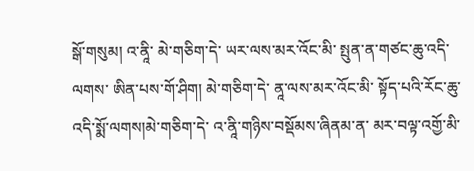སྒོ་གསུམ། འ་ནཱི་ མེ་གཅིག་དེ་ ཡར་ལས་མར་འོང་མི་ སྤུན་ན་གཙང་ཆུ་འདི་ལགས་ ཨིན་པས་གོ་ཤིག། མེ་གཅིག་དེ་ ནཱ་ལས་མར་འོང་མི་ སྟོད་པའི་རོང་ཆུ་འདི་སྨོ་ལགས།མེ་གཅིག་དེ་ འ་ནཱི་གཉིས་བསྡོམས་ཞིནམ་ན་ མར་བལྟ་འགྱོ་མི་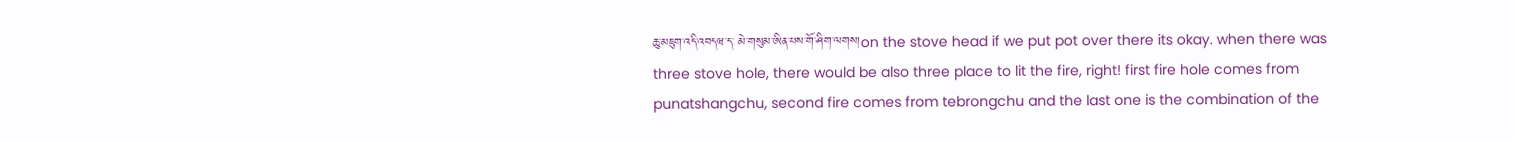ཆུ་མཇུག་འདི་འབདཝ་ད་ མེ་གསུམ་ཨིན་པས་གོ་ཤིག་ལགས།on the stove head if we put pot over there its okay. when there was three stove hole, there would be also three place to lit the fire, right! first fire hole comes from punatshangchu, second fire comes from tebrongchu and the last one is the combination of the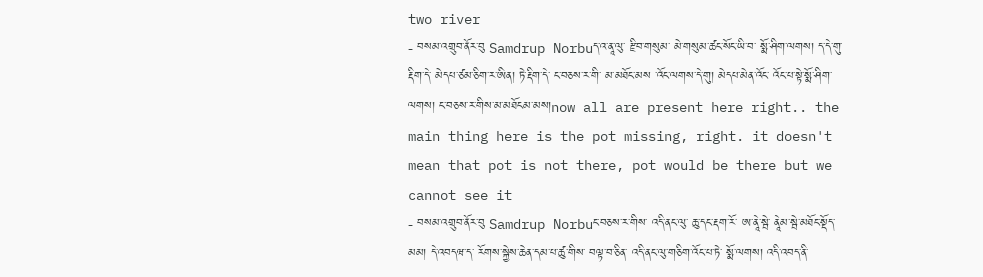two river
- བསམ་འགྲུབ་ནོར་བུ Samdrup Norbuད་འ་ནཱ་ལུ་ རྫིབ་གསུམ་ མེ་གསུམ་ཚང་སོང་ཡི་བ་ སྨོ་ཤིག་ལགས། ད་དེ་གུ་རྡིག་དེ་ མེདཔ་ཙམ་ཅིག་ར་ཨིན། ཏེ་རྡིག་དེ་ ང་བཅས་ར་གི་ མ་མཐོང་མས ་འོང་ལགས་དེ་གུ། མེདཔ་མེན་འོང་ འོང་པ་སྟེ་སྨོ་ཤིག་ལགས། ང་བཅས་ར་གིས་མ་མཐོངམ་མས།now all are present here right.. the main thing here is the pot missing, right. it doesn't mean that pot is not there, pot would be there but we cannot see it
- བསམ་འགྲུབ་ནོར་བུ Samdrup Norbuང་བཅས་ར་གིས་ འདི་ནང་ལུ་ ཆུ་དང་རྡག་རོ་ ཨ་ནཱེ་སྦེ་ ནཱེམ་སྦེ་མཐོང་སྡོད་མམ། དེ་འབདཝ་ད་ རོགས་སྐྱེས་ཆེན་དམ་པ་ཚུ་གིས་ བལྟ་བ་ཅིན་ འདི་ནང་ལུ་གཅིག་འོང་པ་ཏེ་ སྨོ་ལགས། འདི་འབད་ནི་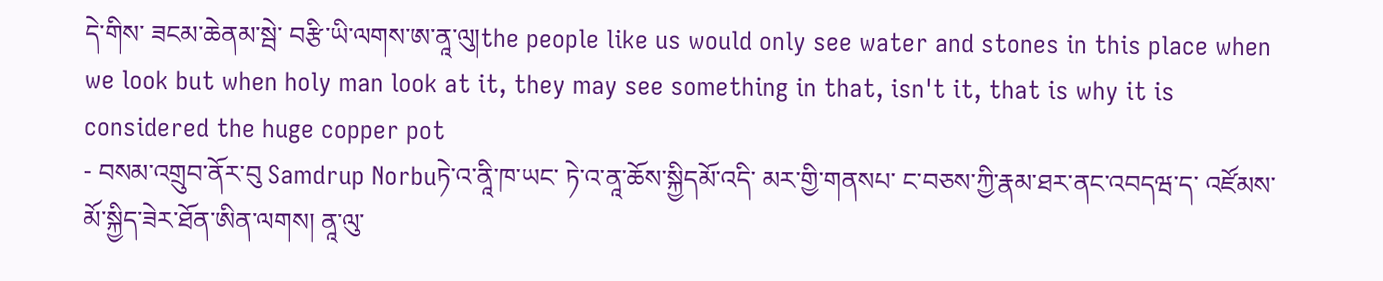དེ་གིས་ ཟངམ་ཆེནམ་སྦེ་ བརྩི་ཡི་ལགས་ཨ་ནཱ་ལུ།the people like us would only see water and stones in this place when we look but when holy man look at it, they may see something in that, isn't it, that is why it is considered the huge copper pot
- བསམ་འགྲུབ་ནོར་བུ Samdrup Norbuཏེ་འ་ནཱི་ཁ་ཡང་ ཏེ་འ་ནཱ་ཆོས་སྐྱིདམོ་འདི་ མར་གྱི་གནསཔ་ ང་བཅས་ཀྱི་རྣམ་ཐར་ནང་འབདཝ་ད་ འཛོམས་མོ་སྐྱིད་ཟེར་ཐོན་ཨིན་ལགས། ནཱ་ལུ་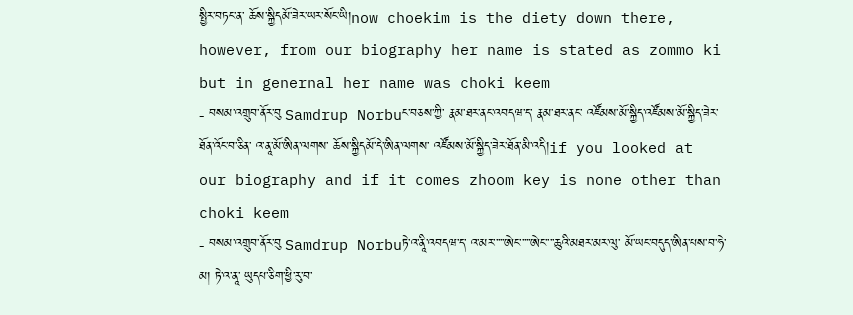སྤྱིར་བཏང་ན་ ཆོས་སྐྱིདམོ་ཟེར་ཡར་སོང་ཡི།now choekim is the diety down there, however, from our biography her name is stated as zommo ki but in genernal her name was choki keem
- བསམ་འགྲུབ་ནོར་བུ Samdrup Norbuང་བཅས་ཀྱི་ རྣམ་ཐར་ནང་འབདཝ་ད་ རྣམ་ཐར་ནང་ འཛོམས་མོ་སྐྱིད་འཛོམས་མོ་སྐྱིད་ཟེར་ ཐོན་འོང་བ་ཅིན་ འ་ནཱ་མོ་ཨིན་ལགས་ ཆོས་སྐྱིདམོ་དེ་ཨིན་ལགས་ འཛོམས་མོ་སྐྱིད་ཟེར་ཐོན་མི་འདི།if you looked at our biography and if it comes zhoom key is none other than choki keem
- བསམ་འགྲུབ་ནོར་བུ Samdrup Norbuཏེ་འ་ནཱི་འབདཝ་ད་ འ་མར་་་་་ཨེང་་་་་ཨེང་་་་ཆུའི་མཐར་མར་ལུ་ མོ་ཡང་བདུད་ཨིན་པས་བ་ཧེ་མ། ཏེ་འ་ནཱ་ ཡུདཔ་ཅིག་ཕྱི་རུ་བ་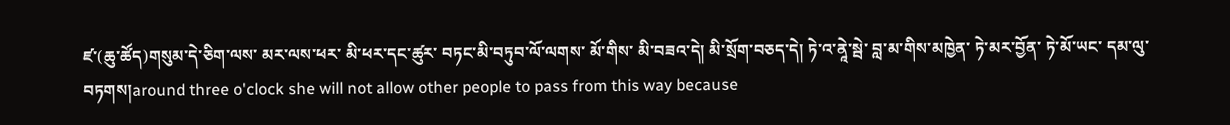ཛ་(ཆུ་ཚོད)གསུམ་དེ་ཅིག་ལས་ མར་ལས་ཕར་ མི་ཕར་དང་ཚུར་ བཏང་མི་བཏུབ་ལོ་ལགས་ མོ་གིས་ མི་བཟའ་དེ། མི་སྲོག་བཅད་དེ། ཏེ་འ་ནཱེ་སྦེ་ བླ་མ་གིས་མཁྱེན་ ཏེ་མར་བྱོན་ ཏེ་མོ་ཡང་ དམ་ལུ་བཏགས།around three o'clock she will not allow other people to pass from this way because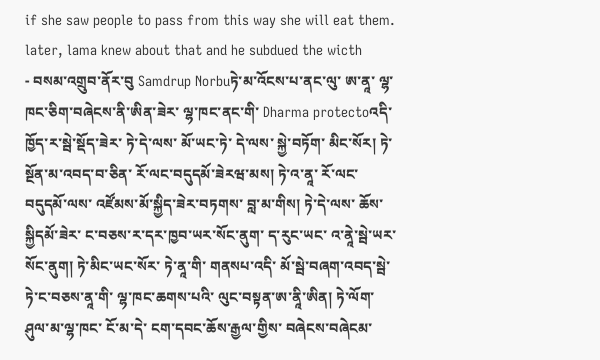if she saw people to pass from this way she will eat them. later, lama knew about that and he subdued the wicth
- བསམ་འགྲུབ་ནོར་བུ Samdrup Norbuཏེ་མ་འོངས་པ་ནང་ལུ་ ཨ་ནཱ་ ལྷ་ཁང་ཅིག་བཞེངས་ནི་ཨིན་ཟེར་ ལྷ་ཁང་ནང་གི་ Dharma protectoའདི་ ཁྱོད་ར་སྦེ་སྡོད་ཟེར་ ཏེ་དེ་ལས་ མོ་ཡང་ཏེ་ དེ་ལས་ སྐྱེ་བཏོག་ མིང་སོར། ཏེ་སྔོན་མ་འབད་བ་ཅིན་ རོ་ལང་བདུདམོ་ཟེརཝ་མས། ཏེ་འ་ནཱ་ རོ་ལང་བདུདམོ་ལས་ འཛོམས་མོ་སྐྱིད་ཟེར་བཏགས་ བླ་མ་གིས། ཏེ་དེ་ལས་ ཆོས་སྐྱིདམོ་ཟེར་ ང་བཅས་ར་དར་ཁྱབ་ཡར་སོང་ནུག་ ད་རུང་ཡང་ འ་ནཱེ་སྦེ་ཡར་སོང་ནུག། ཏེ་མིང་ཡང་སོར་ ཏེ་ནཱ་གི་ གནསཔ་འདི་ མོ་སྦེ་བཞག་འབད་སྦེ་ ཏེ་ང་བཅས་ནཱ་གི་ ལྷ་ཁང་ཆགས་པའི་ ལུང་བསྟན་ཨ་ནཱི་ཨིན། ཏེ་ལོག་ ཤུལ་མ་ལྷ་ཁང་ ངོ་མ་དེ་ ངག་དབང་ཆོས་རྒྱལ་གྱིས་ བཞེངས་བཞེངམ་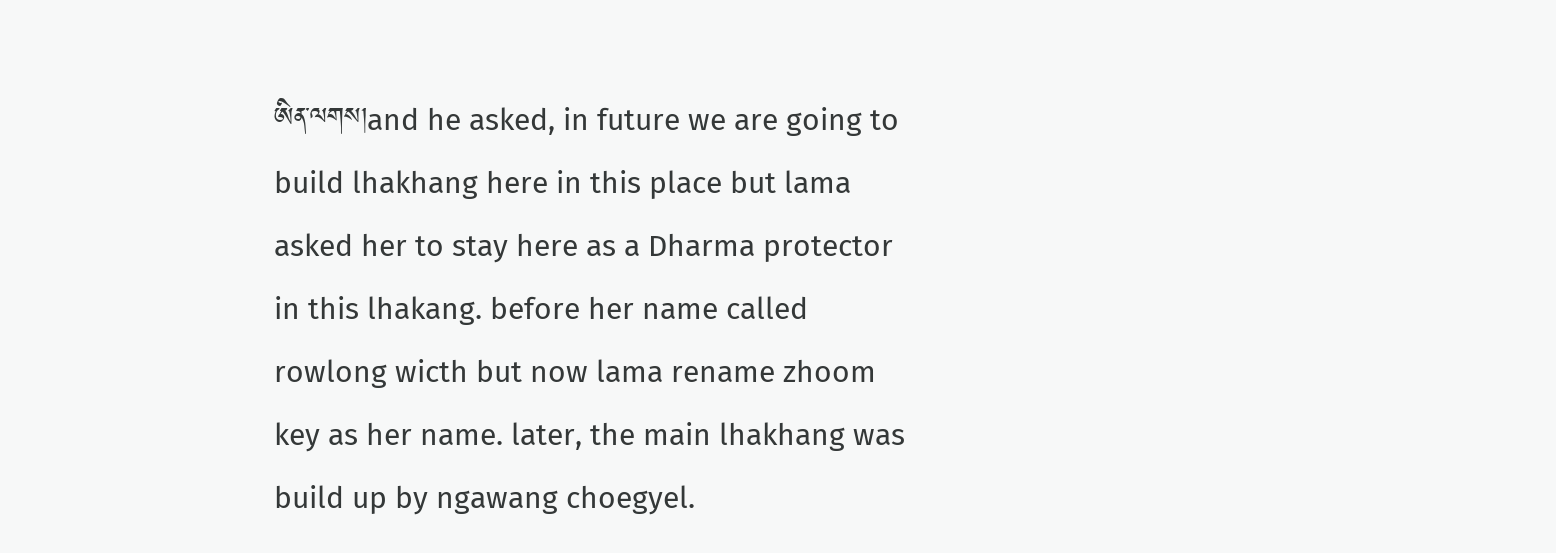ཨིན་ལགས།and he asked, in future we are going to build lhakhang here in this place but lama asked her to stay here as a Dharma protector in this lhakang. before her name called rowlong wicth but now lama rename zhoom key as her name. later, the main lhakhang was build up by ngawang choegyel.